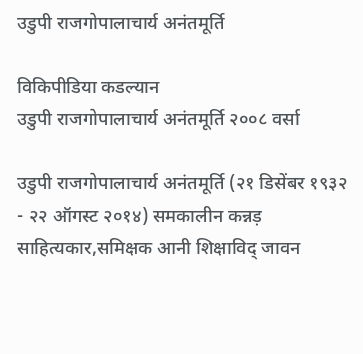उडुपी राजगोपालाचार्य अनंतमूर्ति

विकिपीडिया कडल्यान
उडुपी राजगोपालाचार्य अनंतमूर्ति २००८ वर्सा

उडुपी राजगोपालाचार्य अनंतमूर्ति (२१ डिसेंबर १९३२ - २२ ऑगस्ट २०१४) समकालीन कन्नड़ साहित्यकार,समिक्षक आनी शिक्षाविद् जावन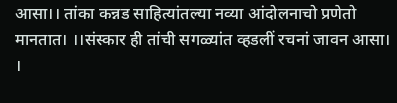आसा।। तांका कन्नड साहित्यांतल्या नव्या आंदोलनाचो प्रणेतो मानतात। ।।संस्कार ही तांची सगळ्यांत व्हडलीं रचनां जावन आसा। ।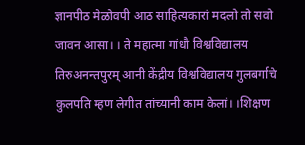ज्ञानपीठ मेळोवपी आठ साहित्यकारां मदलो तो सवो जावन आसा। । ते महात्मा गांधौ विश्वविद्यालय तिरुअनन्तपुरम् आनी केंद्रीय विश्वविद्यालय गुलबर्गाचे कुलपति म्हण लेगीत तांच्यानी काम केलां। ।शिक्षण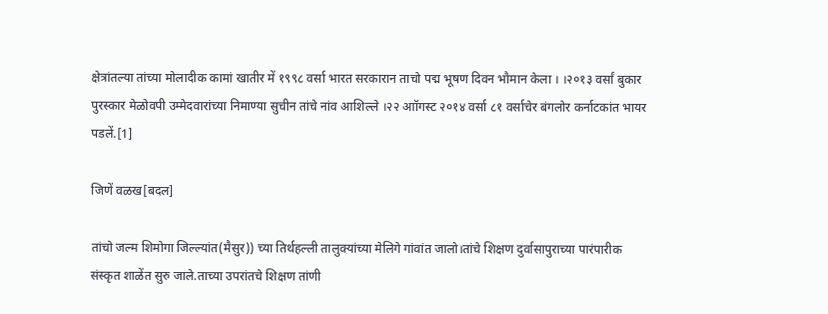क्षेत्रांतल्या तांच्या मोलादीक कामां खातीर में १९९८ वर्सा भारत सरकारान ताचो पद्म भूषण दिवन भौमान केला । ।२०१३ वर्सां बुकार पुरस्कार मेळोवपी उम्मेदवारांच्या निमाण्या सुचीन तांचे नांव आशिल्ले ।२२ आॉगस्ट २०१४ वर्सा ८१ वर्साचेर बंगलोर कर्नाटकांत भायर पडलें.[1]

जिणें वळख[बदल]

तांचो जल्म शिमोगा जिल्ल्यांत(मैसुर)) च्या तिर्थहल्ली तालुक्यांच्या मेलिगे गांवांत जालो।तांचे शिक्षण दुर्वासापुराच्या पारंपारीक संस्कृत शाळेंत सुरु जाले.ताच्या उपरांतचे शिक्षण तांणी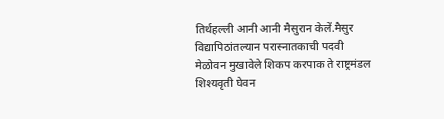तिर्थहल्ली आनी आनी मैसुरान केलें.मैसुर विद्यापिठांतल्यान परास्नातकाची पदवी मेळोवन मुखावेले शिकप करपाक ते राष्ट्रमंडल शिश्यवृती घेवन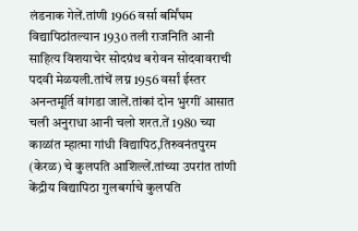लंडनाक गेलें.तांणी 1966 वर्सा बर्मिंघम विद्यापिठांतल्यान 1930 तली राजनिति आनी साहित्य विशयाचेर सोदग्रंथ बरोवन सोदवावराची पदवी मेळयली.तांचें लग्न 1956 वर्सां ईस्तर अनन्तमूर्ति वांगडा जालें.तांकां दोन भुरगीं आसात चली अनुराधा आनी चलो शरत.तें 1980 च्या काळांत म्हात्मा गांधी विद्यापिठ,तिरुवनंतपुरम (केरळ) चे कुलपति आशिल्लें.तांच्या उपरांत तांणी केंद्रीय विद्यापिठा गुलबर्गाचे कुलपति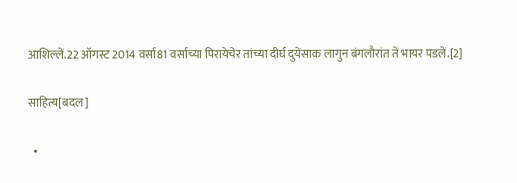आशिल्लें.22 ऑगस्ट 2014 वर्सा81 वर्साच्या पिरायेचेर तांच्या दीर्घ दुयेंसाक लागुन बंगलौरांत तें भायर पडलें.[2]

साहित्य[बदल]

  •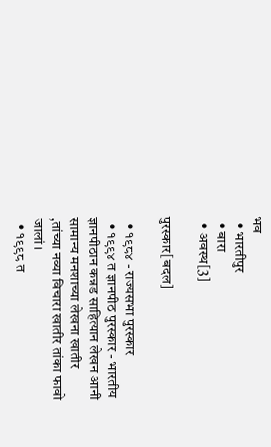भव
  • भारतीपुर
  • बारा
  • अवस्थ[3]

पुरस्कार[बदल]

  • १९८४ - राज्यसभा पुरस्कार
  • १९९४ त ज्ञानपीठ पुरस्कार - भारतीय ज्ञानपीठान कन्नड साहित्यान लेखन आनी सामान्य मनशाच्या लेखना खातीर ,तांच्या नव्या विचारा खातीर तांका फावो जालां।
  • १९९८ त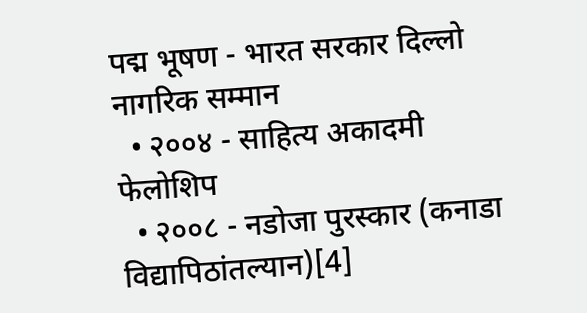पद्म भूषण - भारत सरकार दिल्लो नागरिक सम्मान
  • २००४ - साहित्य अकादमी फेलोशिप
  • २००८ - नडोजा पुरस्कार (कनाडा विद्यापिठांतल्यान)[4]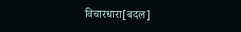विचारधारा[बदल]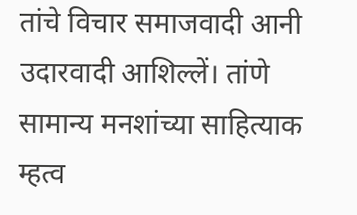तांचे विचार समाजवादी आनी उदारवादी आशिल्लें। तांणे सामान्य मनशांच्या साहित्याक म्हत्व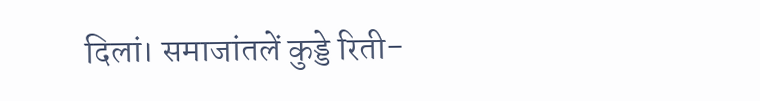दिलां। समाजांतलें कुड्डे रिती-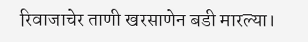रिवाजाचेर ताणी खरसाणेन बडी मारल्या।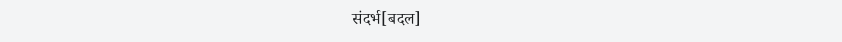संदर्भ[बदल]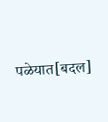पळेयात[बदल]